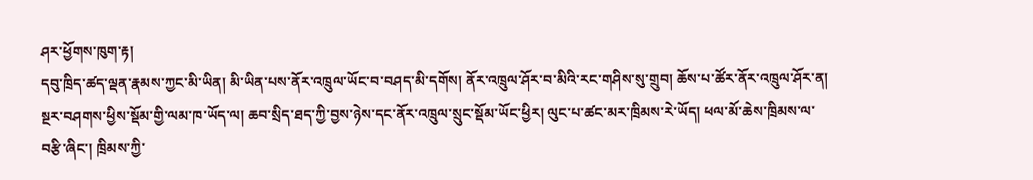ཤར་ཕྱོགས་ཁུག་རྟ།
དབུ་ཁྲིད་ཚད་ལྡན་རྣམས་ཀྱང་མི་ཡིན། མི་ཡིན་པས་ནོར་འཁྲུལ་ཡོང་བ་བཤད་མི་དགོས། ནོར་འཁྲུལ་ཤོར་བ་མིའི་རང་གཤིས་སུ་གྲུབ། ཆོས་པ་ཚོར་ནོར་འཁྲུལ་ཤོར་ན། སྔར་བཤགས་ཕྱིས་སྡོམ་གྱི་ལམ་ཁ་ཡོད་ལ། ཆབ་སྲིད་ཐད་ཀྱི་བྱས་ཉེས་དང་ནོར་འཁྲུལ་སྲུང་སྡོམ་ཡོང་ཕྱིར། ལུང་པ་ཚང་མར་ཁྲིམས་རེ་ཡོད། ཕལ་མོ་ཆེས་ཁྲིམས་ལ་བརྩི་ཞིང་། ཁྲིམས་ཀྱི་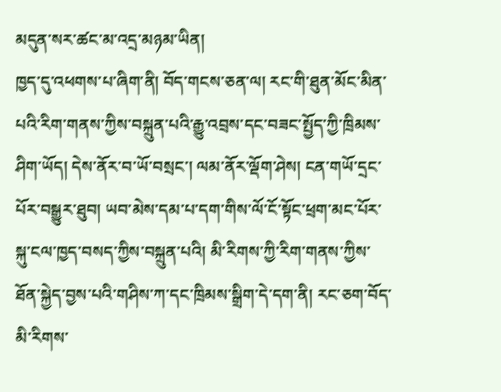མདུན་སར་ཚང་མ་འདྲ་མཉམ་ཡིན།
ཁྱད་དུ་འཕགས་པ་ཞིག་ནི། བོད་གངས་ཅན་ལ། རང་གི་ཐུན་མོང་མིན་པའི་རིག་གནས་ཀྱིས་བསྐྲུན་པའི་རྒྱུ་འབྲས་དང་བཟང་སྤྱོད་ཀྱི་ཁྲིམས་ཤིག་ཡོད། དེས་ནོར་བ་ཡོ་བསྲང་། ལམ་ནོར་ལྡོག་ཤེས། ངན་གཡོ་དྲང་པོར་བསྒྱུར་ཐུབ། ཡབ་མེས་དམ་པ་དག་གིས་ལོ་ངོ་སྟོང་ཕྲག་མང་པོར་སྐུ་ངལ་ཁྱད་བསད་ཀྱིས་བསྐྲུན་པའི། མི་རིགས་ཀྱི་རིག་གནས་ཀྱིས་ཐོན་སྐྱེད་བྱས་པའི་གཤིས་ཀ་དང་ཁྲིམས་སྒྲིག་དེ་དག་ནི། རང་ཅག་བོད་མི་རིགས་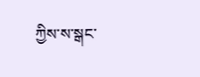ཀྱིས་ས་སྒང་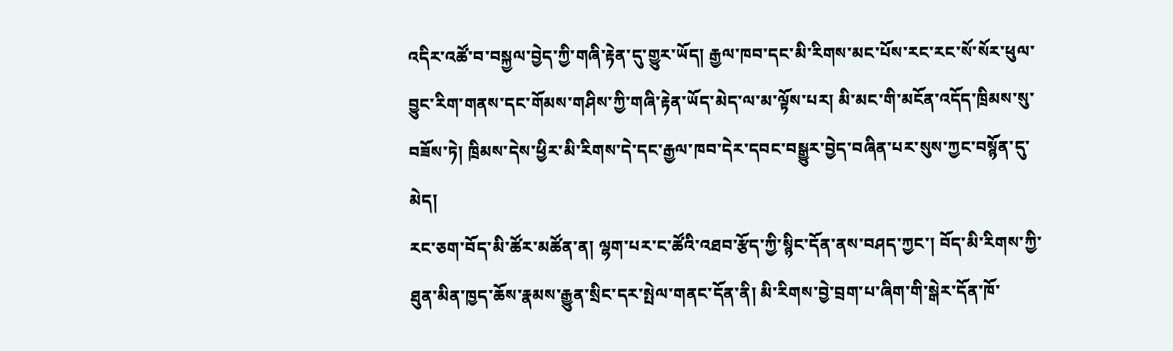འདིར་འཚོ་བ་བསྐྱལ་བྱེད་ཀྱི་གཞི་རྟེན་དུ་གྱུར་ཡོད། རྒྱལ་ཁབ་དང་མི་རིགས་མང་པོས་རང་རང་སོ་སོར་ཕུལ་བྱུང་རིག་གནས་དང་གོམས་གཤིས་ཀྱི་གཞི་རྟེན་ཡོད་མེད་ལ་མ་ལྟོས་པར། མི་མང་གི་མངོན་འདོད་ཁྲིམས་སུ་བཟོས་ཏེ། ཁྲིམས་དེས་ཕྱིར་མི་རིགས་དེ་དང་རྒྱལ་ཁབ་དེར་དབང་བསྒྱུར་བྱེད་བཞིན་པར་སུས་ཀྱང་བསྙོན་དུ་མེད།
རང་ཅག་བོད་མི་ཚོར་མཚོན་ན། ལྷག་པར་ང་ཚོའི་འཐབ་རྩོད་ཀྱི་སྙིང་དོན་ནས་བཤད་ཀྱང་། བོད་མི་རིགས་ཀྱི་ཐུན་མིན་ཁྱད་ཆོས་རྣམས་རྒྱུན་སྲིང་དར་སྤེལ་གནང་དོན་ནི། མི་རིགས་བྱེ་བྲག་པ་ཞིག་གི་སྒེར་དོན་ཁོ་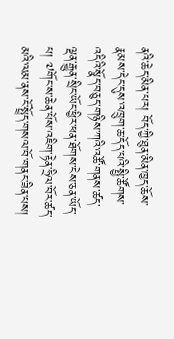ནའི་ཆེད་མིན་པར། བོད་ཀྱི་ཐུན་མིན་ཁྱད་ཆོས་རྣམས་དེང་དུས་འཁྲུག་ཆ་དོད་པའི་སྤྱི་ཚོགས་འདིའི་སྣོད་བཅུད་གཉིས་ཀའི་འཚོ་གནས་ཚད་ལྡན་རྒྱུན་སྲིང་ཡོང་ཕྱིར་ཕན་ཐོགས་ངེས་ཅན་ཡོད་པ། ༧གོང་ས་ཆེན་པོས་འཇིག་རྟེན་ཧྲིལ་བོར་ཚད་མའི་ལམ་ནས་ངོ་སྤྲོད་གསལ་བོ་གནང་ཟིན་པས།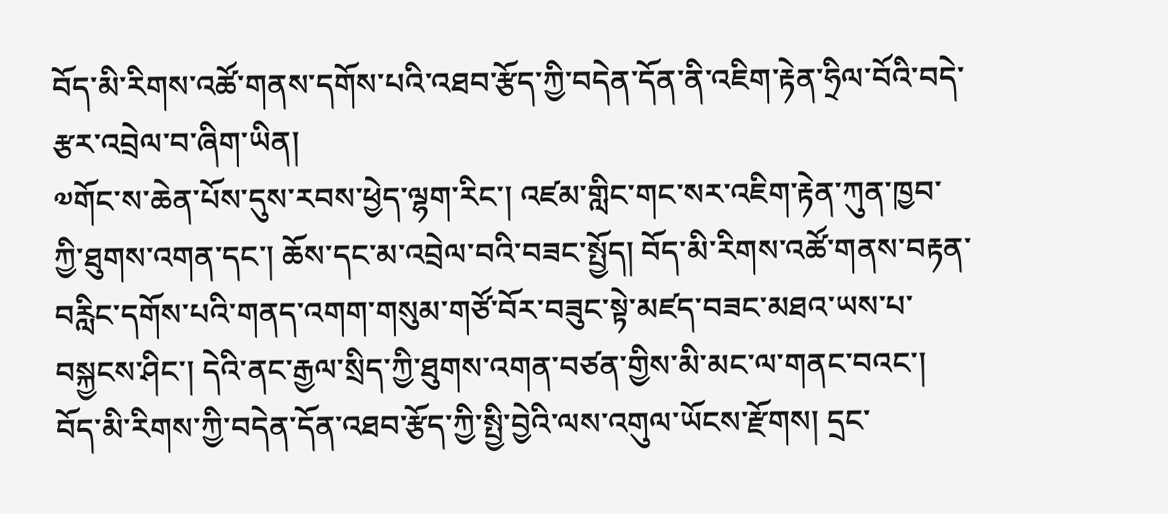བོད་མི་རིགས་འཚོ་གནས་དགོས་པའི་འཐབ་རྩོད་ཀྱི་བདེན་དོན་ནི་འཇིག་རྟེན་ཧྲིལ་བོའི་བདེ་རྩར་འབྲེལ་བ་ཞིག་ཡིན།
༧གོང་ས་ཆེན་པོས་དུས་རབས་ཕྱེད་ལྷག་རིང་། འཛམ་གླིང་གང་སར་འཇིག་རྟེན་ཀུན་ཁྱབ་ཀྱི་ཐུགས་འགན་དང་། ཆོས་དང་མ་འབྲེལ་བའི་བཟང་སྤྱོད། བོད་མི་རིགས་འཚོ་གནས་བརྟན་བརླིང་དགོས་པའི་གནད་འགག་གསུམ་གཙོ་བོར་བཟུང་སྟེ་མཛད་བཟང་མཐའ་ཡས་པ་བསྐྱངས་ཤིང་། དེའི་ནང་རྒྱལ་སྲིད་ཀྱི་ཐུགས་འགན་བཙན་གྱིས་མི་མང་ལ་གནང་བའང་། བོད་མི་རིགས་ཀྱི་བདེན་དོན་འཐབ་རྩོད་ཀྱི་སྤྱི་བྱེའི་ལས་འགུལ་ཡོངས་རྫོགས། དྲང་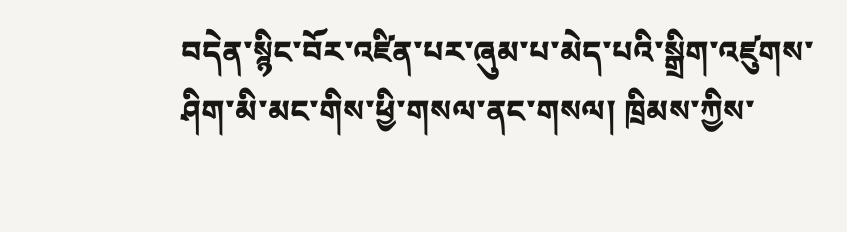བདེན་སྙིང་བོར་འཛིན་པར་ཞུམ་པ་མེད་པའི་སྒྲིག་འཛུགས་ཤིག་མི་མང་གིས་ཕྱི་གསལ་ནང་གསལ། ཁྲིམས་ཀྱིས་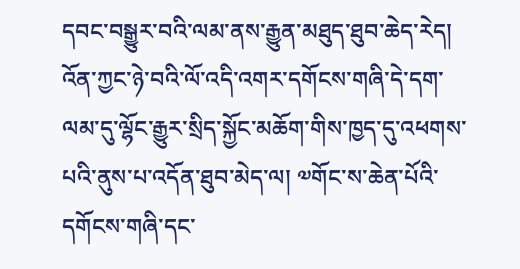དབང་བསྒྱུར་བའི་ལམ་ནས་རྒྱུན་མཐུད་ཐུབ་ཆེད་རེད།
འོན་ཀྱང་ཉེ་བའི་ལོ་འདི་འགར་དགོངས་གཞི་དེ་དག་ལམ་དུ་ལྷོང་རྒྱུར་སྲིད་སྐྱོང་མཆོག་གིས་ཁྱད་དུ་འཕགས་པའི་ནུས་པ་འདོན་ཐུབ་མེད་ལ། ༧གོང་ས་ཆེན་པོའི་དགོངས་གཞི་དང་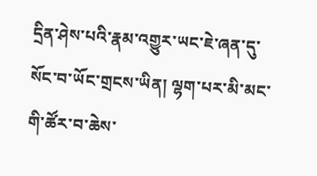དྲིན་ཤེས་པའི་རྣམ་འགྱུར་ཡང་ཇེ་ཞན་དུ་སོང་བ་ཡོང་གྲངས་ཡིན། ལྷག་པར་མི་མང་གི་ཚོར་བ་ཆེས་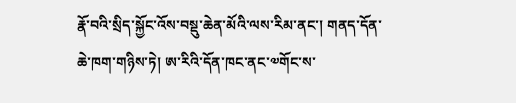རྣོ་བའི་སྲིད་སྐྱོང་འོས་བསྡུ་ཆེན་མོའི་ལས་རིམ་ནང་། གནད་དོན་ཆེ་ཁག་གཉིས་ཏེ། ཨ་རིའི་དོན་ཁང་ནང་༧གོང་ས་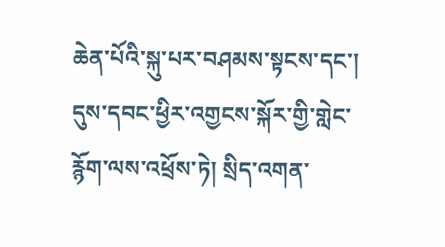ཆེན་པོའི་སྐུ་པར་བཤམས་སྟངས་དང་། དུས་དབང་ཕྱིར་འགྱངས་སྐོར་གྱི་གླེང་རྙོག་ལས་འཕྲོས་ཏེ། སྲིད་འགན་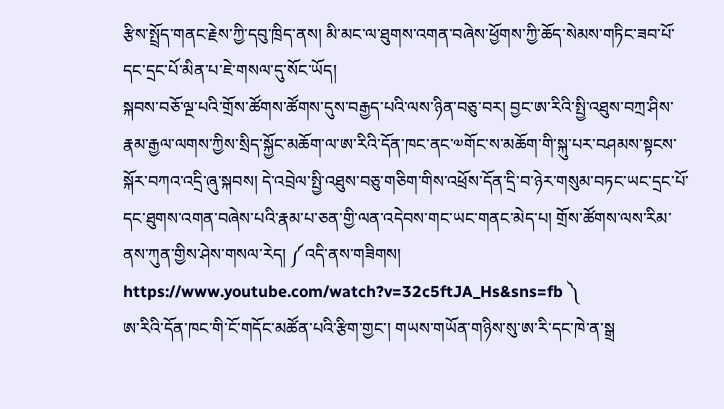རྩིས་སྤྲོད་གནང་རྗེས་ཀྱི་དབུ་ཁྲིད་ནས། མི་མང་ལ་ཐུགས་འགན་བཞེས་ཕྱོགས་ཀྱི་ཆོད་སེམས་གཏིང་ཟབ་པོ་དང་དྲང་པོ་མིན་པ་ཇེ་གསལ་དུ་སོང་ཡོད།
སྐབས་བཅོ་ལྔ་པའི་གྲོས་ཚོགས་ཚོགས་དུས་བརྒྱད་པའི་ལས་ཉིན་བཅུ་བར། བྱང་ཨ་རིའི་སྤྱི་འཐུས་བཀྲ་ཤིས་རྣམ་རྒྱལ་ལགས་ཀྱིས་སྲིད་སྐྱོང་མཆོག་ལ་ཨ་རིའི་དོན་ཁང་ནང་༧གོང་ས་མཆོག་གི་སྐུ་པར་བཤམས་སྟངས་སྐོར་བཀའ་འདྲི་ཞུ་སྐབས། དེ་འབྲེལ་སྤྱི་འཐུས་བཅུ་གཅིག་གིས་འཕྲོས་དོན་དྲི་བ་ཉེར་གསུམ་བཏང་ཡང་དྲང་པོ་དང་ཐུགས་འགན་བཞེས་པའི་རྣམ་པ་ཅན་གྱི་ལན་འདེབས་གང་ཡང་གནང་མེད་པ། གྲོས་ཚོགས་ལས་རིམ་ནས་ཀུན་གྱིས་ཤེས་གསལ་རེད། ༼འདི་ནས་གཟིགས། https://www.youtube.com/watch?v=32c5ftJA_Hs&sns=fb ༽
ཨ་རིའི་དོན་ཁང་གི་ངོ་གདོང་མཚོན་པའི་རྩིག་གྱང་། གཡས་གཡོན་གཉིས་སུ་ཨ་རི་དང་ཁེ་ན་སྒྲ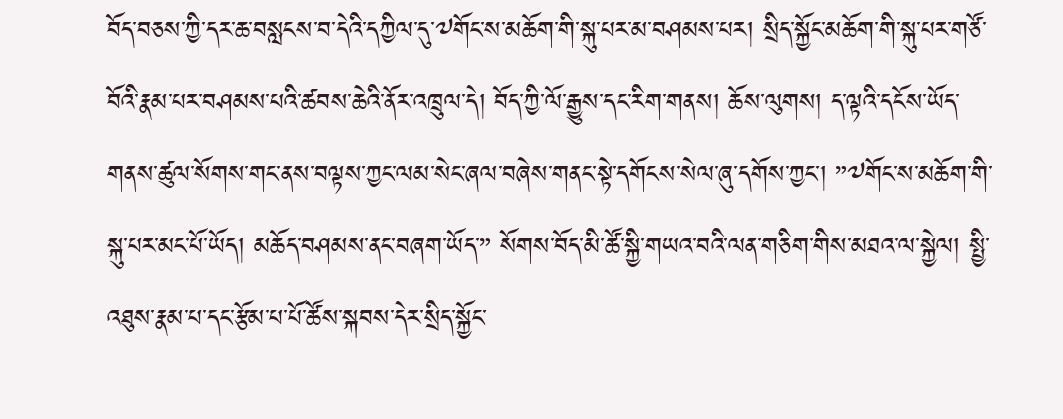བོད་བཅས་ཀྱི་དར་ཆ་བསླངས་བ་དེའི་དཀྱིལ་དུ་༧གོང་ས་མཆོག་གི་སྐུ་པར་མ་བཤམས་པར། སྲིད་སྐྱོང་མཆོག་གི་སྐུ་པར་གཙོ་བོའི་རྣམ་པར་བཤམས་པའི་ཚབས་ཆེའི་ནོར་འཁྲུལ་དེ། བོད་ཀྱི་ལོ་རྒྱུས་དང་རིག་གནས། ཆོས་ལུགས། ད་ལྟའི་དངོས་ཡོད་གནས་ཚུལ་སོགས་གང་ནས་བལྟས་ཀྱང་ལམ་སེང་ཞལ་བཞེས་གནང་སྟེ་དགོངས་སེལ་ཞུ་དགོས་ཀྱང་། ”༧གོང་ས་མཆོག་གི་སྐུ་པར་མང་པོ་ཡོད། མཆོད་བཤམས་ནང་བཞག་ཡོད་” སོགས་བོད་མི་ཚོ་སྐྱི་གཡའ་བའི་ལན་གཅིག་གིས་མཐའ་ལ་སྐྱེལ། སྤྱི་འཐུས་རྣམ་པ་དང་རྩོམ་པ་པོ་ཚོས་སྐབས་དེར་སྲིད་སྐྱོང་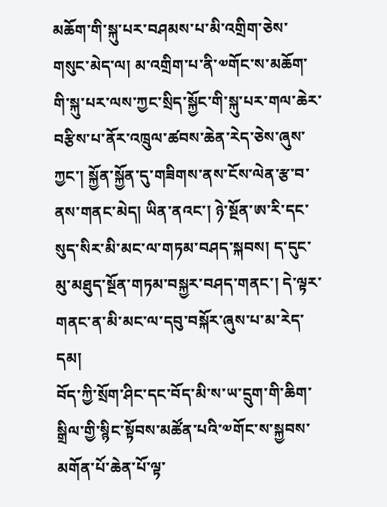མཆོག་གི་སྐུ་པར་བཤམས་པ་མི་འགྲིག་ཅེས་གསུང་མེད་ལ། མ་འགྲིག་པ་ནི་༧གོང་ས་མཆོག་གི་སྐུ་པར་ལས་ཀྱང་སྲིད་སྐྱོང་གི་སྐུ་པར་གལ་ཆེར་བརྩིས་པ་ནོར་འཁྲུལ་ཚབས་ཆེན་རེད་ཅེས་ཞུས་ཀྱང་། སྐྱོན་སྐྱོན་དུ་གཟིགས་ནས་ངོས་ལེན་རྩ་བ་ནས་གནང་མེད། ཡིན་ནའང་། ཉེ་སྔོན་ཨ་རི་དང་སུད་སིར་མི་མང་ལ་གཏམ་བཤད་སྐབས། ད་དུང་མུ་མཐུད་སྔོན་གཏམ་བསྐྱར་བཤད་གནང་། དེ་ལྟར་གནང་ན་མི་མང་ལ་དབུ་བསྐོར་ཞུས་པ་མ་རེད་དམ།
བོད་ཀྱི་སྲོག་ཤིང་དང་བོད་མི་ས་ཡ་དྲུག་གི་ཆིག་སྒྲིལ་གྱི་སྙིང་སྟོབས་མཚོན་པའི་༧གོང་ས་སྐྱབས་མགོན་པོ་ཆེན་པོ་ལྟ་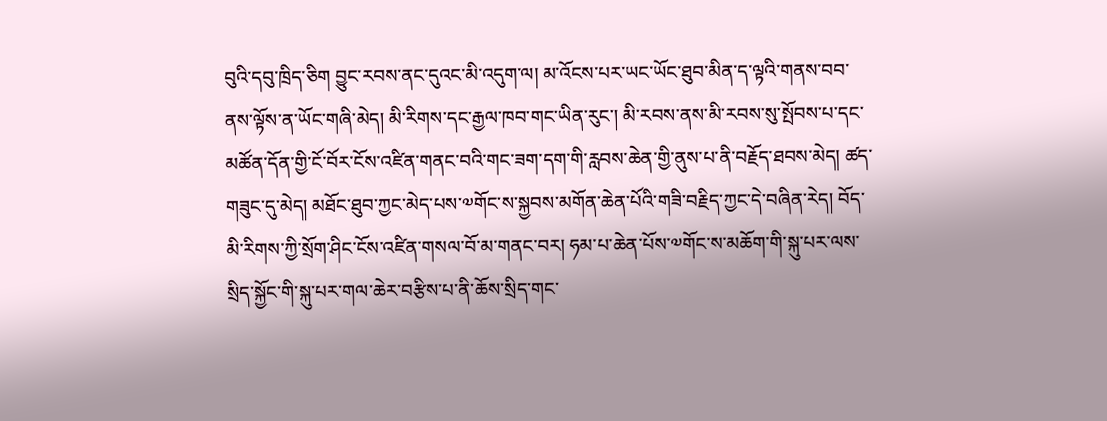བུའི་དབུ་ཁྲིད་ཅིག བྱུང་རབས་ནང་དུའང་མི་འདུག་ལ། མ་འོངས་པར་ཡང་ཡོང་ཐུབ་མིན་ད་ལྟའི་གནས་བབ་ནས་ལྟོས་ན་ཡོང་གཞི་མེད། མི་རིགས་དང་རྒྱལ་ཁབ་གང་ཡིན་རུང་། མི་རབས་ནས་མི་རབས་སུ་སྤོབས་པ་དང་མཚོན་དོན་གྱི་ངོ་བོར་ངོས་འཛིན་གནང་བའི་གང་ཟག་དག་གི་རླབས་ཆེན་གྱི་ནུས་པ་ནི་བརྗོད་ཐབས་མེད། ཚད་གཟུང་དུ་མེད། མཐོང་ཐུབ་ཀྱང་མེད་པས་༧གོང་ས་སྐྱབས་མགོན་ཆེན་པོའི་གཟི་བརྗིད་ཀྱང་དེ་བཞིན་རེད། བོད་མི་རིགས་ཀྱི་སྲོག་ཤིང་ངོས་འཛིན་གསལ་བོ་མ་གནང་བར། ཧམ་པ་ཆེན་པོས་༧གོང་ས་མཆོག་གི་སྐུ་པར་ལས་སྲིད་སྐྱོང་གི་སྐུ་པར་གལ་ཆེར་བརྩིས་པ་ནི་ཆོས་སྲིད་གང་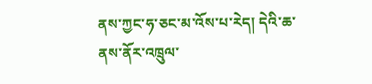ནས་ཀྱང་ཧ་ཅང་མ་འོས་པ་རེད། དེའི་ཆ་ནས་ནོར་འཁྲུལ་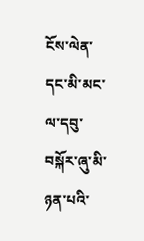ངོས་ལེན་དང་མི་མང་ལ་དབུ་བསྐོར་ཞུ་མི་ཉན་པའི་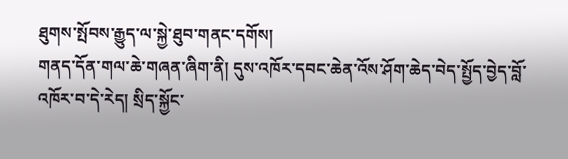ཐུགས་སྤོབས་རྒྱུད་ལ་སྐྱེ་ཐུབ་གནང་དགོས།
གནད་དོན་གལ་ཆེ་གཞན་ཞིག་ནི། དུས་འཁོར་དབང་ཆེན་འོས་ཤོག་ཆེད་བེད་སྤྱོད་བྱེད་བློ་འཁོར་བ་དེ་རེད། སྲིད་སྐྱོང་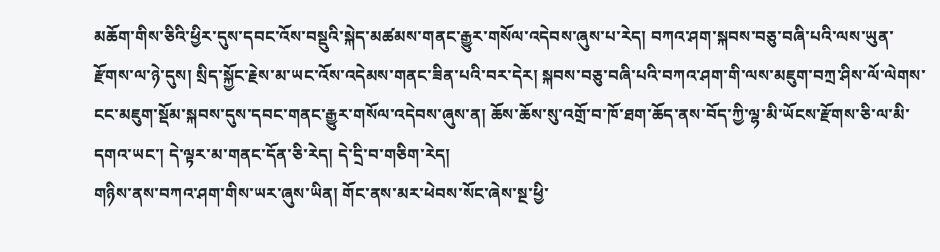མཆོག་གིས་ཅིའི་ཕྱིར་དུས་དབང་འོས་བསྡུའི་སྐེད་མཚམས་གནང་རྒྱུར་གསོལ་འདེབས་ཞུས་པ་རེད། བཀའ་ཤག་སྐབས་བཅུ་བཞི་པའི་ལས་ཡུན་རྫོགས་ལ་ཉེ་དུས། སྲིད་སྐྱོང་རྗེས་མ་ཡང་འོས་འདེམས་གནང་ཟིན་པའི་བར་དེར། སྐབས་བཅུ་བཞི་པའི་བཀའ་ཤག་གི་ལས་མཇུག་བཀྲ་ཤིས་ལོ་ལེགས་ངང་མཇུག་སྡོམ་སྐབས་དུས་དབང་གནང་རྒྱུར་གསོལ་འདེབས་ཞུས་ན། ཆོས་ཆོས་སུ་འགྲོ་བ་ཁོ་ཐག་ཆོད་ནས་བོད་ཀྱི་ལྷ་མི་ཡོངས་རྫོགས་ཅི་ལ་མི་དགའ་ཡང་། དེ་ལྟར་མ་གནང་དོན་ཅི་རེད། དེ་དྲི་བ་གཅིག་རེད།
གཉིས་ནས་བཀའ་ཤག་གིས་ཡར་ཞུས་ཡིན། གོང་ནས་མར་ཕེབས་སོང་ཞེས་སྔ་ཕྱི་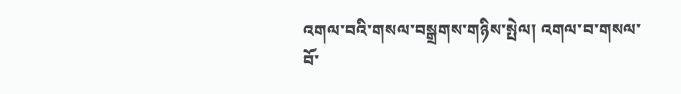འགལ་བའི་གསལ་བསྒྲགས་གཉིས་སྤེལ། འགལ་བ་གསལ་བོ་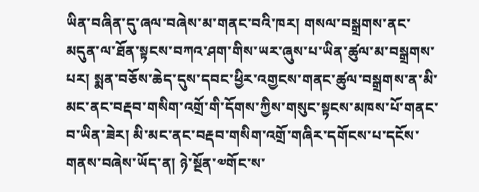ཡིན་བཞིན་དུ་ཞལ་བཞེས་མ་གནང་བའི་ཁར། གསལ་བསྒྲགས་ནང་མདུན་ལ་ཐོན་སྟངས་བཀའ་ཤག་གིས་ཡར་ཞུས་པ་ཡིན་ཚུལ་མ་བསྒྲགས་པར། སྨན་བཅོས་ཆེད་དུས་དབང་ཕྱིར་འགྱངས་གནང་ཚུལ་བསྒྲགས་ན་མི་མང་ནང་བརྡབ་གསིག་འགྲོ་གི་དོགས་ཀྱིས་གསུང་སྟངས་མཁས་པོ་གནང་བ་ཡིན་ཟེར། མི་མང་ནང་བརྡབ་གསིག་འགྲོ་གཞིར་དགོངས་པ་དངོས་གནས་བཞེས་ཡོད་ན། ཉེ་སྔོན་༧གོང་ས་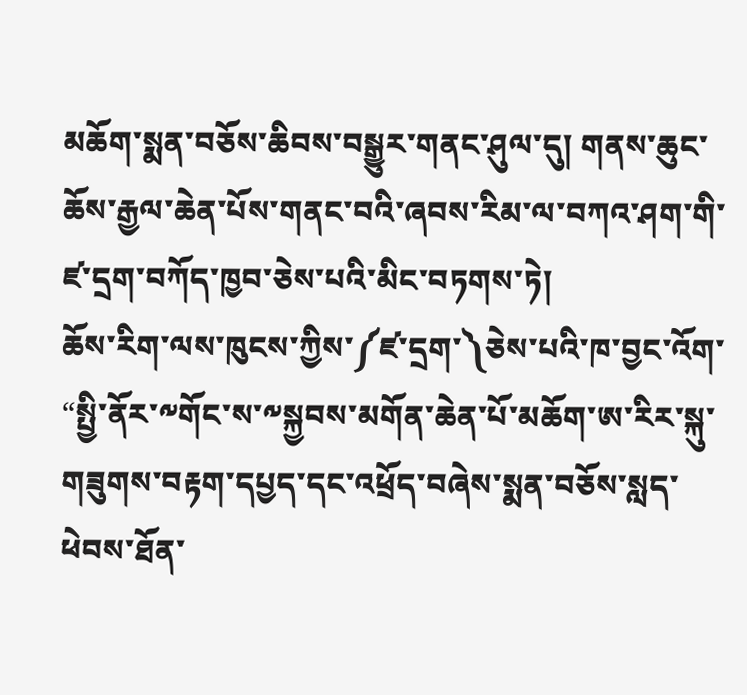མཆོག་སྨན་བཅོས་ཆིབས་བསྒྱུར་གནང་ཤུལ་དུ། གནས་ཆུང་ཆོས་རྒྱལ་ཆེན་པོས་གནང་བའི་ཞབས་རིམ་ལ་བཀའ་ཤག་གི་ཛ་དྲག་བཀོད་ཁྱབ་ཅེས་པའི་མིང་བཏགས་ཏེ།
ཆོས་རིག་ལས་ཁུངས་ཀྱིས་༼ཛ་དྲག་༽ཅེས་པའི་ཁ་བྱང་འོག་ “སྤྱི་ནོར་༸གོང་ས་༸སྐྱབས་མགོན་ཆེན་པོ་མཆོག་ཨ་རིར་སྐུ་གཟུགས་བརྟག་དཔྱད་དང་འཕྲོད་བཞེས་སྨན་བཅོས་སླད་ཕེབས་ཐོན་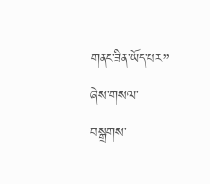གནང་ཟིན་ཡོད་པར” ཞེས་གསལ་བསྒྲགས་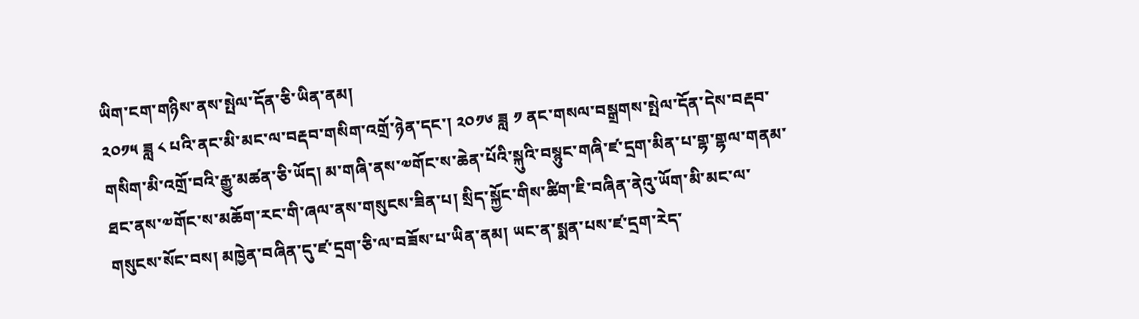ཡིག་ངག་གཉིས་ནས་སྤེལ་དོན་ཅི་ཡིན་ནམ།
༢༠༡༥ ཟླ ༨ པའི་ནང་མི་མང་ལ་བརྡབ་གསིག་འགྲོ་ཉེན་དང་། ༢༠༡༦ ཟླ ༡ ནང་གསལ་བསྒྲགས་སྤེལ་དོན་དེས་བརྡབ་གསིག་མི་འགྲོ་བའི་རྒྱུ་མཚན་ཅི་ཡོད། མ་གཞི་ནས་༧གོང་ས་ཆེན་པོའི་སྐུའི་བསྙུང་གཞི་ཛ་དྲག་མིན་པ་གྷ་གྷལ་གནམ་ཐང་ནས་༧གོང་ས་མཆོག་རང་གི་ཞལ་ནས་གསུངས་ཟིན་པ། སྲིད་སྐྱོང་གིས་ཚིག་ཇི་བཞིན་ནེའུ་ཡོག་མི་མང་ལ་གསུངས་སོང་བས། མཁྱེན་བཞིན་དུ་ཛ་དྲག་ཅི་ལ་བཟོས་པ་ཡིན་ནམ། ཡང་ན་སྨན་པས་ཛ་དྲག་རེད་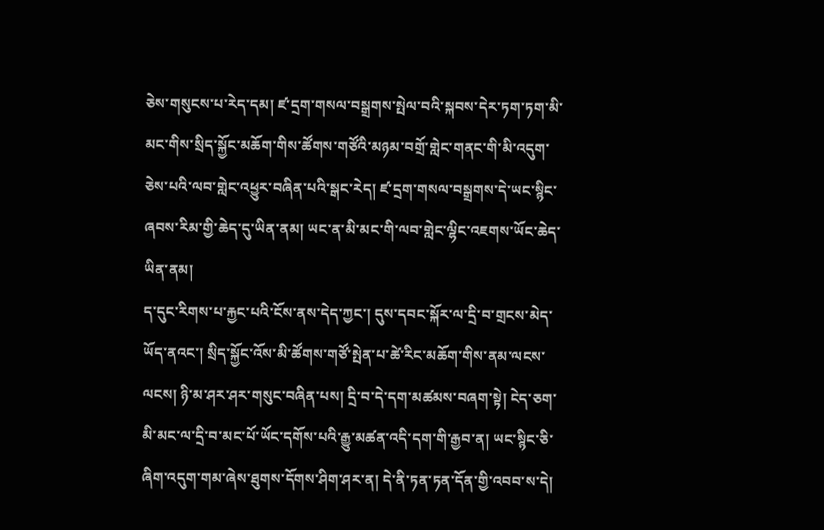ཅེས་གསུངས་པ་རེད་དམ། ཛ་དྲག་གསལ་བསྒྲགས་སྤེལ་བའི་སྐབས་དེར་ཏག་ཏག་མི་མང་གིས་སྲིད་སྐྱོང་མཆོག་གིས་ཚོགས་གཙོའི་མཉམ་བགྲོ་གླེང་གནང་གི་མི་འདུག་ཅེས་པའི་ལབ་གླེང་འཕྱུར་བཞིན་པའི་སྒང་རེད། ཛ་དྲག་གསལ་བསྒྲགས་དེ་ཡང་སྙིང་ཞབས་རིམ་གྱི་ཆེད་དུ་ཡིན་ནམ། ཡང་ན་མི་མང་གི་ལབ་གླེང་ལྷིང་འཇགས་ཡོང་ཆེད་ཡིན་ནམ།
ད་དུང་རིགས་པ་རྐྱང་པའི་ངོས་ནས་དེད་ཀྱང་། དུས་དབང་སྐོར་ལ་དྲི་བ་གྲངས་མེད་ཡོད་ནའང་། སྲིད་སྐྱོང་འོས་མི་ཚོགས་གཙོ་སྤེན་པ་ཚེ་རིང་མཆོག་གིས་ནམ་ལངས་ལངས། ཉི་མ་ཤར་ཤར་གསུང་བཞིན་པས། དྲི་བ་དེ་དག་མཚམས་བཞག་སྟེ། ངེད་ཅག་མི་མང་ལ་དྲི་བ་མང་པོ་ཡོང་དགོས་པའི་རྒྱུ་མཚན་འདི་དག་གི་རྒྱབ་ན། ཡང་སྙིང་ཅི་ཞིག་འདུག་གམ་ཞེས་ཐུགས་དོགས་ཤིག་ཤར་ན། དེ་ནི་ཏན་ཏན་དོན་གྱི་འབབ་ས་དེ།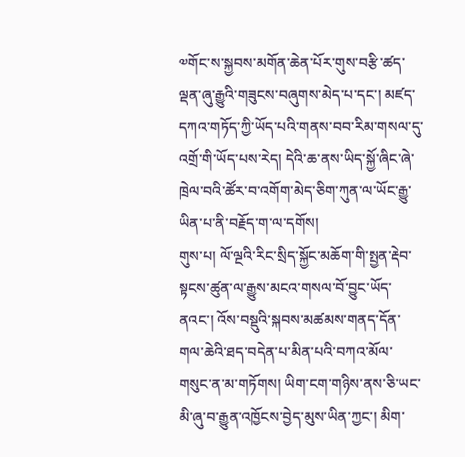༧གོང་ས་སྐྱབས་མགོན་ཆེན་པོར་གུས་བརྩི་ཚད་ལྡན་ཞུ་རྒྱུའི་གཟུངས་བཞུགས་མེད་པ་དང་། མཛད་དཀའ་གཏོད་ཀྱི་ཡོད་པའི་གནས་བབ་རིམ་གསལ་དུ་འགྲོ་གི་ཡོད་པས་རེད། དེའི་ཆ་ནས་ཡིད་སྐྱོ་ཞིང་ཞེ་ཁྲེལ་བའི་ཚོར་བ་འགོག་མེད་ཅིག་ཀུན་ལ་ཡོང་རྒྱུ་ཡིན་པ་ནི་བརྗོད་ག་ལ་དགོས།
གུས་པ། ལོ་ལྔའི་རིང་སྲིད་སྐྱོང་མཆོག་གི་སྤྱན་རྡེབ་སྟངས་ཚུན་ལ་རྒྱུས་མངའ་གསལ་བོ་བྱུང་ཡོད་ནའང་། འོས་བསྡུའི་སྐབས་མཚམས་གནད་དོན་གལ་ཆེའི་ཐད་བདེན་པ་མིན་པའི་བཀའ་མོལ་གསུང་ན་མ་གཏོགས། ཡིག་ངག་གཉིས་ནས་ཅི་ཡང་མི་ཞུ་བ་རྒྱུན་འཁྱོངས་བྱེད་མུས་ཡིན་ཀྱང་། མིག་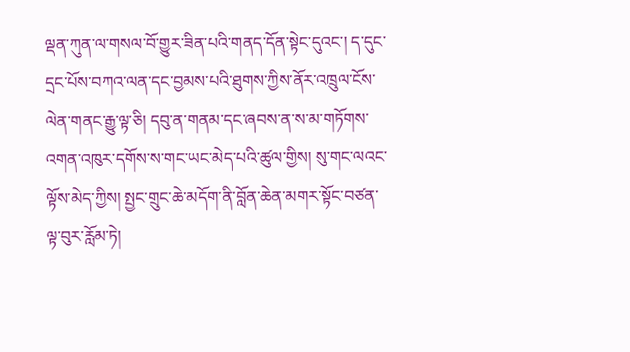ལྡན་ཀུན་ལ་གསལ་བོ་གྱུར་ཟིན་པའི་གནད་དོན་སྟེང་དུའང་། ད་དུང་དྲང་པོས་བཀའ་ལན་དང་བྱམས་པའི་ཐུགས་ཀྱིས་ནོར་འཁྲུལ་ངོས་ལེན་གནང་རྒྱུ་ལྟ་ཅི། དབུ་ན་གནམ་དང་ཞབས་ན་ས་མ་གཏོགས་འགན་འཁུར་དགོས་ས་གང་ཡང་མེད་པའི་ཚུལ་གྱིས། སུ་གང་ལའང་ལྟོས་མེད་ཀྱིས། སྤྱང་གྲུང་ཆེ་མདོག་ནི་བློན་ཆེན་མགར་སྟོང་བཙན་ལྟ་བུར་རློམ་ཏེ།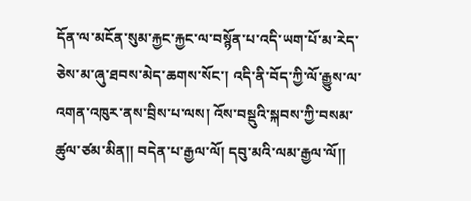དོན་ལ་མངོན་སུམ་རྐྱང་རྐྱང་ལ་བསྙོན་པ་འདི་ཡག་པོ་མ་རེད་ཅེས་མ་ཞུ་ཐབས་མེད་ཆགས་སོང་། འདི་ནི་བོད་ཀྱི་ལོ་རྒྱུས་ལ་འགན་འཁུར་ནས་བྲིས་པ་ལས། འོས་བསྡུའི་སྐབས་ཀྱི་བསམ་ཚུལ་ཙམ་མིན།། བདེན་པ་རྒྱལ་ལོ། དབུ་མའི་ལམ་རྒྱལ་ལོ།།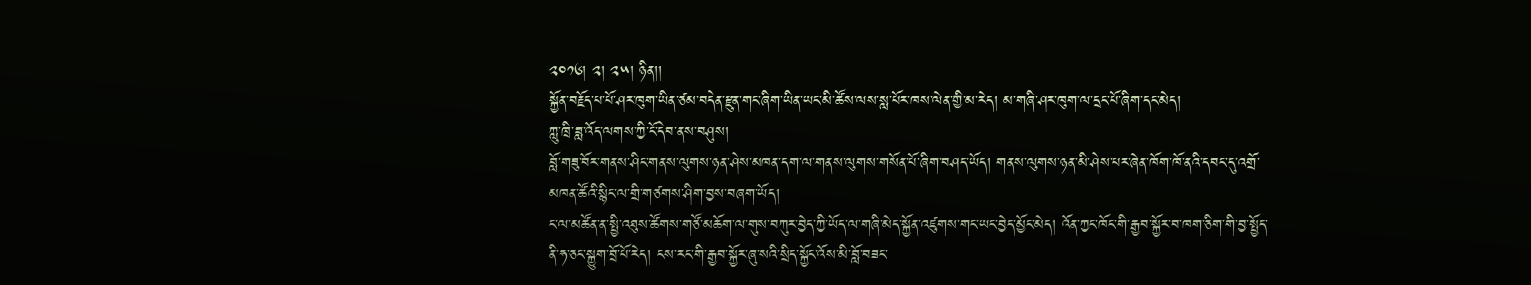༢༠༡༦། ༢། ༢༥། ཉིན།།
སྐྱོན་བརྗོད་པ་པོ་ཤར་ཁུག་ཡིན་ཙམ་བདེན་རྫུན་གང་ཞིག་ཡིན་ཡང་མི་ཚོས་ལས་སླ་པོར་ཁས་ལེན་གྱི་མ་རེད། མ་གཞི་ཤར་ཁུག་ལ་དྲང་པོ་ཞིག་དང་མེད།
ཀླུ་ཁྲི་ཟླ་འོད་ལགས་ཀྱི་ངོ་དེབ་ནས་བཤུས།
བློ་གཟུ་བོར་གནས་ཤིང་གནས་ལུགས་ཉན་ཤེས་མཁན་དག་ལ་གནས་ལུགས་གསོན་པོ་ཞིག་བཤད་ཡོད། གནས་ལུགས་ཉན་མི་ཤེས་པར་ཞེན་ཁོག་ཁོ་ནའི་དབང་དུ་འགྲོ་མཁན་ཚོའི་སྙིང་ལ་གྲི་གཙགས་ཤིག་བྱས་བཞག་ཡོད།
ང་ལ་མཚོན་ན་སྤྱི་འཐུས་ཚོགས་གཙོ་མཆོག་ལ་གུས་བཀུར་བྱེད་ཀྱི་ཡོད་ལ་གཞི་མེད་སྐྱོན་འཛུགས་གང་ཡང་བྱེད་མྱོང་མེད། འོན་ཀྱང་ཁོང་གི་རྒྱབ་སྐྱོར་བ་ཁག་ཅིག་གི་བྱ་སྤྱོད་ནི་ཧ་ཅང་སྐྱུག་བྲོ་པོ་རེད། ངས་རང་གི་རྒྱབ་སྐྱོར་ཞུ་སའི་སྲིད་སྐྱོང་འོས་མི་བློ་བཟང་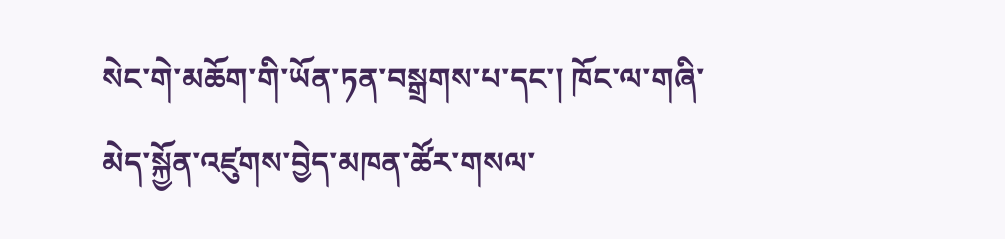སེང་གེ་མཆོག་གི་ཡོན་ཏན་བསྒྲགས་པ་དང་། ཁོང་ལ་གཞི་མེད་སྐྱོན་འཛུགས་བྱེད་མཁན་ཚོར་གསལ་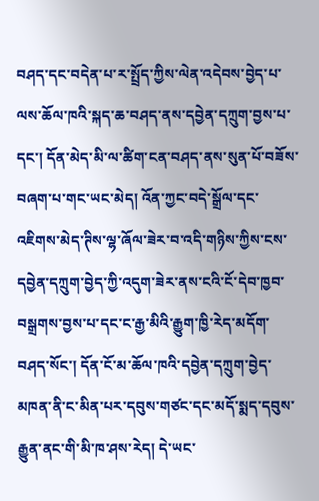བཤད་དང་བདེན་པ་ར་སྤྲོད་ཀྱིས་ལེན་འདེབས་བྱེད་པ་ལས་ཆོལ་ཁའི་སྐད་ཆ་བཤད་ནས་དབྱེན་དཀྲུག་བྱས་པ་དང་། དོན་མེད་མི་ལ་ཚིག་ངན་བཤད་ནས་སུན་པོ་བཟོས་བཞག་པ་གང་ཡང་མེད། འོན་ཀྱང་བདེ་སྒྲོལ་དང་འཇིགས་མེད་ཊིས་ལྷ་ཞོལ་ཟེར་བ་འདི་གཉིས་ཀྱིས་ངས་དབྱེན་དཀྲུག་བྱེད་ཀྱི་འདུག་ཟེར་ནས་ངའི་ངོ་དེབ་ཁྱབ་བསྒྲགས་བྱས་པ་དང་ང་རྒྱ་མིའི་རྒྱུག་ཁྱི་རེད་མདོག་བཤད་སོང་། དོན་ངོ་མ་ཆོལ་ཁའི་དབྱེན་དཀྲུག་བྱེད་མཁན་ནི་ང་མིན་པར་དབུས་གཙང་དང་མདོ་སྨད་དབུས་རྒྱུན་ནང་གི་མི་ཁ་ཤས་རེད། དེ་ཡང་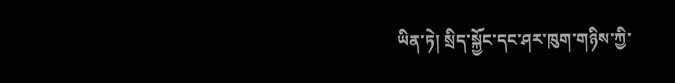ཡིན་ཏེ། སྲིད་སྐྱོང་དང་ཤར་ཁུག་གཉིས་ཀྱི་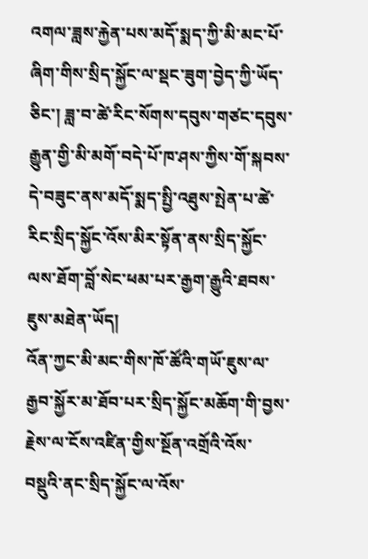འགལ་ཟླས་རྐྱེན་པས་མདོ་སྨད་ཀྱི་མི་མང་པོ་ཞིག་གིས་སྲིད་སྐྱོང་ལ་སྡང་ཟུག་བྱེད་ཀྱི་ཡོད་ཅིང་། ཟླ་བ་ཚེ་རིང་སོགས་དབུས་གཙང་དབུས་རྒྱུན་གྱི་མི་མགོ་བདེ་པོ་ཁ་ཤས་ཀྱིས་གོ་སྐབས་དེ་བཟུང་ནས་མདོ་སྨད་སྤྱི་འཐུས་སྤེན་པ་ཚེ་རིང་སྲིད་སྐྱོང་འོས་མིར་སྟོན་ནས་སྲིད་སྐྱོང་ལས་ཐོག་བློ་སེང་ཕམ་པར་རྒྱག་རྒྱུའི་ཐབས་ཇུས་མཐེན་ཡོད།
འོན་ཀྱང་མི་མང་གིས་ཁོ་ཚོའི་གཡོ་ཇུས་ལ་རྒྱབ་སྐྱོར་མ་ཐོབ་པར་སྲིད་སྐྱོང་མཆོག་གི་བྱས་རྗེས་ལ་ངོས་འཛིན་གྱིས་སྔོན་འགྲོའི་འོས་བསྡུའི་ནང་སྲིད་སྐྱོང་ལ་འོས་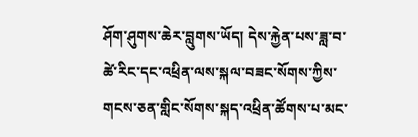ཤོག་ཤུགས་ཆེར་བླུགས་ཡོད། དེས་རྐྱེན་པས་ཟླ་བ་ཚེ་རིང་དང་འཕྲིན་ལས་སྐལ་བཟང་སོགས་ཀྱིས་གངས་ཅན་གླིང་སོགས་སྐད་འཕྲིན་ཚོགས་པ་མང་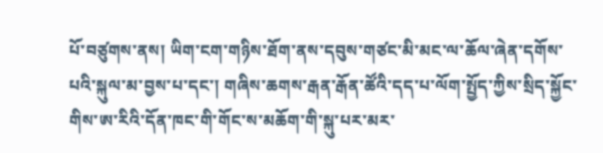པོ་བཙུགས་ནས། ཡིག་ངག་གཉིས་ཐོག་ནས་དབུས་གཙང་མི་མང་ལ་ཆོལ་ཞེན་དགོས་པའི་སྐུལ་མ་བྱས་པ་དང་། གཞིས་ཆགས་རྒན་རྒོན་ཚོའི་དད་པ་ལོག་སྤྱོད་ཀྱིས་སྲིད་སྐྱོང་གིས་ཨ་རིའི་དོན་ཁང་གི་གོང་ས་མཆོག་གི་སྐུ་པར་མར་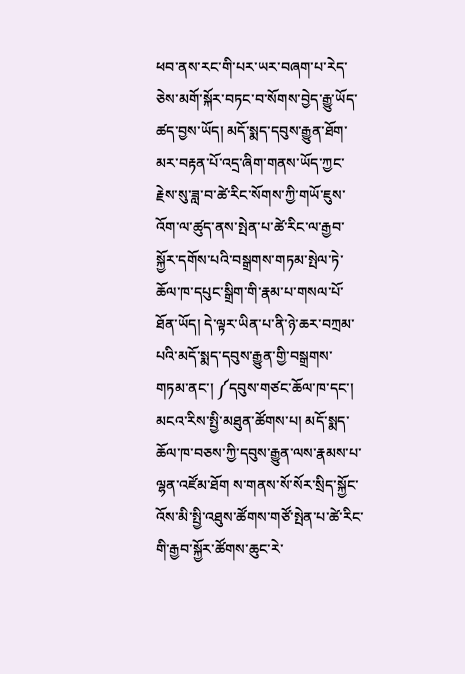ཕབ་ནས་རང་གི་པར་ཡར་བཞག་པ་རེད་ཅེས་མགོ་སྐོར་བཏང་བ་སོགས་བྱེད་རྒྱུ་ཡོད་ཚད་བྱས་ཡོད། མདོ་སྨད་དབུས་རྒྱུན་ཐོག་མར་བརྟན་པོ་འདྲ་ཞིག་གནས་ཡོད་ཀྱང་རྗེས་སུ་ཟླ་བ་ཚེ་རིང་སོགས་ཀྱི་གཡོ་ཇུས་འོག་ལ་ཚུད་ནས་སྤེན་པ་ཚེ་རིང་ལ་རྒྱབ་སྐྱོར་དགོས་པའི་བསྒྲགས་གཏམ་སྤེལ་ཏེ་ཆོལ་ཁ་དཔུང་སྒྲིག་གི་རྣམ་པ་གསལ་པོ་ཐོན་ཡོད། དེ་ལྟར་ཡིན་པ་ནི་ཉེ་ཆར་བཀྲམ་པའི་མདོ་སྨད་དབུས་རྒྱུན་གྱི་བསྒྲགས་གཏམ་ནང་། ༼དབུས་གཙང་ཆོལ་ཁ་དང་། མངའ་རིས་སྤྱི་མཐུན་ཚོགས་པ། མདོ་སྨད་ཆོལ་ཁ་བཅས་ཀྱི་དབུས་རྒྱུན་ལས་རྣམས་པ་ལྷན་འཛོམ་ཐོག ས་གནས་སོ་སོར་སྲིད་སྐྱོང་འོས་མི་སྤྱི་འཐུས་ཚོགས་གཙོ་སྤེན་པ་ཚེ་རིང་གི་རྒྱབ་སྐྱོར་ཚོགས་ཆུང་རེ་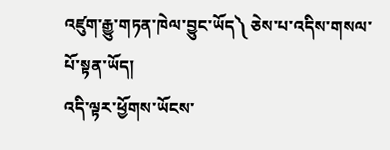འཛུག་རྒྱུ་གཏན་ཁེལ་བྱུང་ཡོད༽ ཅེས་པ་འདིས་གསལ་པོ་སྟན་ཡོད།
འདི་ལྟར་ཕྱོགས་ཡོངས་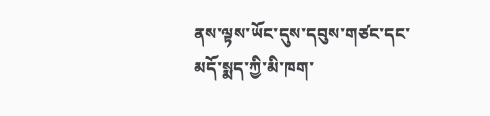ནས་ལྟས་ཡོང་དུས་དབུས་གཙང་དང་མདོ་སྨད་ཀྱི་མི་ཁག་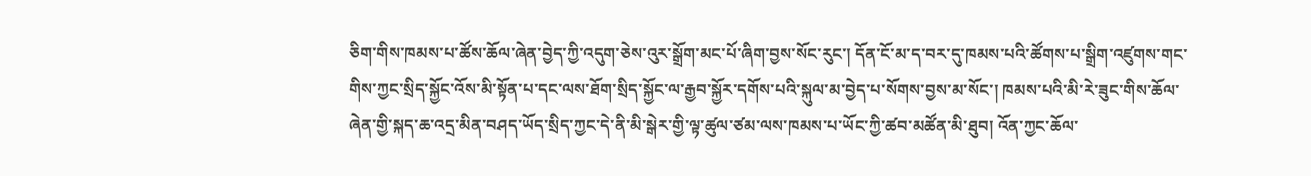ཅིག་གིས་ཁམས་པ་ཚོས་ཆོལ་ཞེན་བྱེད་ཀྱི་འདུག་ཅེས་འུར་སྒྲོག་མང་པོ་ཞིག་བྱས་སོང་རུང་། དོན་ངོ་མ་ད་བར་དུ་ཁམས་པའི་ཚོགས་པ་སྒྲིག་འཛུགས་གང་གིས་ཀྱང་སྲིད་སྐྱོང་འོས་མི་སྟོན་པ་དང་ལས་ཐོག་སྲིད་སྐྱོང་ལ་རྒྱབ་སྐྱོར་དགོས་པའི་སྐུལ་མ་བྱེད་པ་སོགས་བྱས་མ་སོང་། ཁམས་པའི་མི་རེ་ཟུང་གིས་ཆོལ་ཞེན་གྱི་སྐད་ཆ་འདྲ་མིན་བཤད་ཡོད་སྲིད་ཀྱང་དེ་ནི་མི་སྒེར་གྱི་ལྟ་ཚུལ་ཙམ་ལས་ཁམས་པ་ཡོང་ཀྱི་ཚབ་མཚོན་མི་ཐུབ། འོན་ཀྱང་ཆོལ་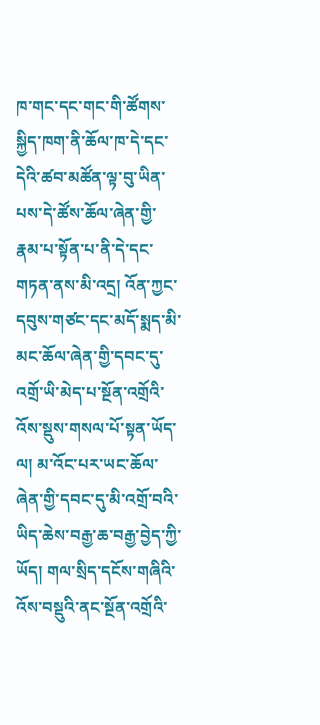ཁ་གང་དང་གང་གི་ཚོགས་སྐྱིད་ཁག་ནི་ཆོལ་ཁ་དེ་དང་དེའི་ཚབ་མཚོན་ལྟ་བུ་ཡིན་པས་དེ་ཚོས་ཆོལ་ཞེན་གྱི་རྣམ་པ་སྟོན་པ་ནི་དེ་དང་གཏན་ནས་མི་འདྲ། འོན་ཀྱང་དབུས་གཙང་དང་མདོ་སྨད་མི་མང་ཆོལ་ཞེན་གྱི་དབང་དུ་འགྲོ་ཡི་མེད་པ་སྔོན་འགྲོའི་འོས་སྡུས་གསལ་པོ་སྟན་ཡོད་ལ། མ་འོང་པར་ཡང་ཆོལ་ཞེན་གྱི་དབང་དུ་མི་འགྲོ་བའི་ཡིད་ཆེས་བརྒྱ་ཆ་བརྒྱ་བྱེད་ཀྱི་ཡོད། གལ་སྲིད་དངོས་གཞིའི་འོས་བསྡུའི་ནང་སྔོན་འགྲོའི་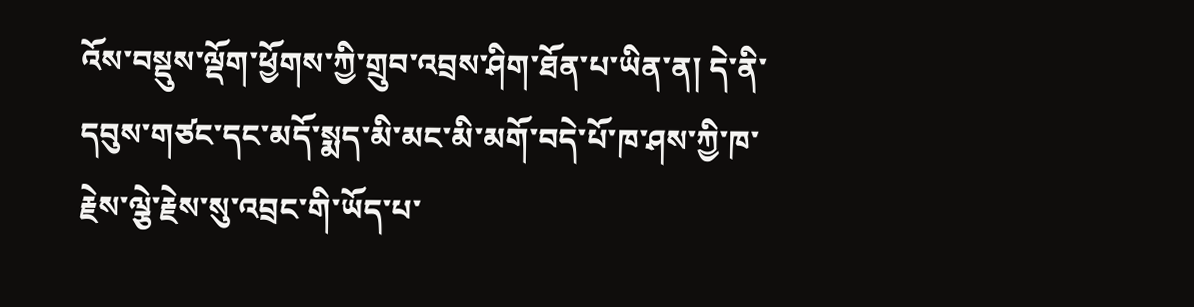འོས་བསྡུས་ལྡོག་ཕྱོགས་ཀྱི་གྲུབ་འབྲས་ཤིག་ཐོན་པ་ཡིན་ན། དེ་ནི་དབུས་གཙང་དང་མདོ་སྨད་མི་མང་མི་མགོ་བདེ་པོ་ཁ་ཤས་ཀྱི་ཁ་རྗེས་ལྕེ་རྗེས་སུ་འབྲང་གི་ཡོད་པ་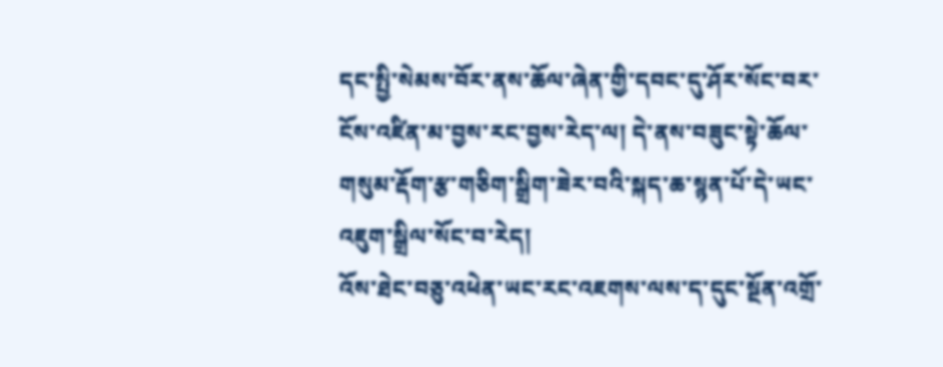དང་སྤྱི་སེམས་བོར་ནས་ཆོལ་ཞེན་གྱི་དབང་དུ་ཤོར་སོང་བར་ངོས་འཛིན་མ་བྱས་རང་བྱས་རེད་ལ། དེ་ནས་བཟུང་སྟེ་ཆོལ་གསུམ་རྡོག་རྩ་གཅིག་སྒྲིག་ཟེར་བའི་སྐད་ཆ་སྙན་པོ་དེ་ཡང་འཇུག་སྒྲིལ་སོང་བ་རེད།
འོས་ཐེང་བཅུ་འཕེན་ཡང་རང་འཇགས་ལས་ད་དུང་སྔོན་འགྲོ་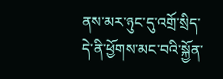ནས་མར་ཉུང་དུ་འགྲོ་སྲིད་དེ་ནི་ཕྱོགས་མང་བའི་སྐྱོན་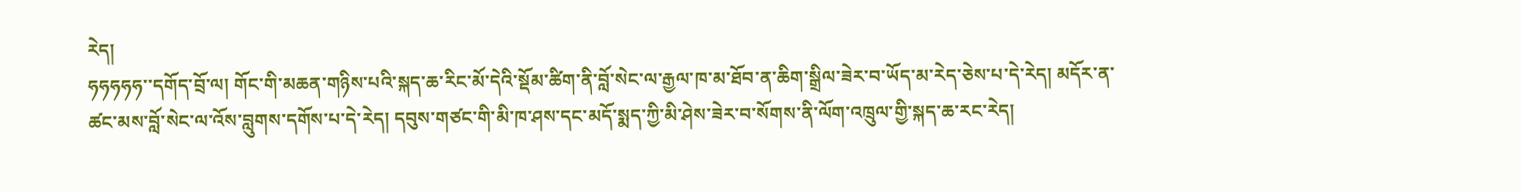རེད།
ཧཧཧཧཧ་་དགོད་བྲོ་ལ། གོང་གི་མཆན་གཉིས་པའི་སྐད་ཆ་རིང་མོ་དེའི་སྡོམ་ཚིག་ནི་བློ་སེང་ལ་རྒྱལ་ཁ་མ་ཐོབ་ན་ཆིག་སྒྲིལ་ཟེར་བ་ཡོད་མ་རེད་ཅེས་པ་དེ་རེད། མདོར་ན་ཚང་མས་བློ་སེང་ལ་འོས་བླུགས་དགོས་པ་དེ་རེད། དབུས་གཙང་གི་མི་ཁ་ཤས་དང་མདོ་སྨད་ཀྱི་མི་ཤེས་ཟེར་བ་སོགས་ནི་ལོག་འཁྲུལ་གྱི་སྐད་ཆ་རང་རེད།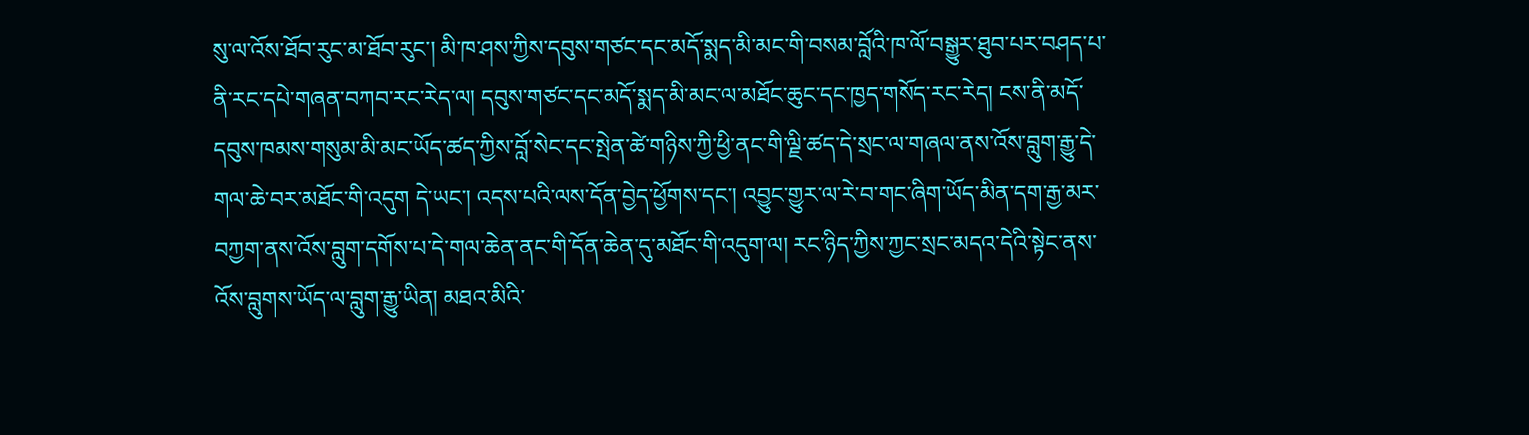སུ་ལ་འོས་ཐོབ་རུང་མ་ཐོབ་རུང་། མི་ཁ་ཤས་ཀྱིས་དབུས་གཙང་དང་མདོ་སྨད་མི་མང་གི་བསམ་བློའི་ཁ་ལོ་བསྒྱུར་ཐུབ་པར་བཤད་པ་ནི་རང་དཔེ་གཞན་བཀབ་རང་རེད་ལ། དབུས་གཙང་དང་མདོ་སྨད་མི་མང་ལ་མཐོང་ཆུང་དང་ཁྱད་གསོད་རང་རེད། ངས་ནི་མདོ་དབུས་ཁམས་གསུམ་མི་མང་ཡོད་ཚད་ཀྱིས་བློ་སེང་དང་སྤེན་ཚེ་གཉིས་ཀྱི་ཕྱི་ནང་གི་ལྗི་ཚད་དེ་སྲང་ལ་གཞལ་ནས་འོས་བླུག་རྒྱུ་དེ་གལ་ཆེ་བར་མཐོང་གི་འདུག དེ་ཡང་། འདས་པའི་ལས་དོན་བྱེད་ཕྱོགས་དང་། འབྱུང་གྱུར་ལ་རེ་བ་གང་ཞིག་ཡོད་མིན་དག་རྒྱ་མར་བཀྱག་ནས་འོས་བླུག་དགོས་པ་དེ་གལ་ཆེན་ནང་གི་དོན་ཆེན་དུ་མཐོང་གི་འདུག་ལ། རང་ཉིད་ཀྱིས་ཀྱང་སྲང་མདའ་དེའི་སྟེང་ནས་འོས་བླུགས་ཡོད་ལ་བླུག་རྒྱུ་ཡིན། མཐའ་མིའི་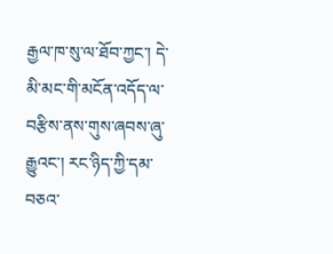རྒྱལ་ཁ་སུ་ལ་ཐོབ་ཀྱང་། དེ་མི་མང་གི་མངོན་འདོད་ལ་བརྩིས་ནས་གུས་ཞབས་ཞུ་རྒྱུའང་། རང་ཉིད་ཀྱི་དམ་བཅའ་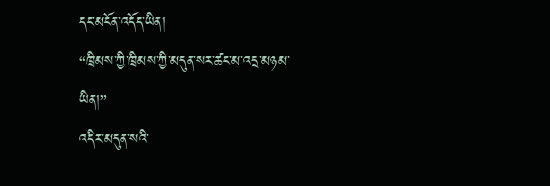དང་མངོན་འདོད་ཡིན།
“ཁྲིམས་ཀྱི་ཁྲིམས་ཀྱི་མདུན་སར་ཚང་མ་འདྲ་མཉམ་ཡིན།”
འདིར་མདུན་སའི་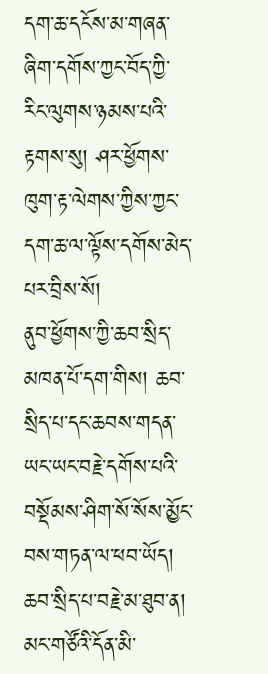དག་ཆ་དངོས་མ་གཞན་ཞིག་དགོས་ཀྱང་བོད་ཀྱི་རིང་ལུགས་ཉམས་པའི་རྟགས་སུ། ཤར་ཕྱོགས་ཁུག་རྟ་ལེགས་ཀྱིས་ཀྱང་དག་ཆ་ལ་ལྟོས་དགོས་མེད་པར་བྲིས་སོ།
ནུབ་ཕྱོགས་ཀྱི་ཆབ་སྲིད་མཁན་པོ་དག་གིས། ཆབ་སྲིད་པ་དང་ཆབས་གདན་ཡང་ཡང་བརྗེ་དགོས་པའི་བསྡོམས་ཤིག་སོ་སོས་མྱོང་བས་གཏན་ལ་ཕབ་ཡོད། ཆབ་སྲིད་པ་བརྗེ་མ་ཐུབ་ན། མང་གཙོའི་དོན་མི་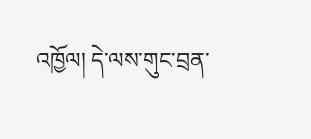འཁྱོལ། དེ་ལས་གུང་བྲན་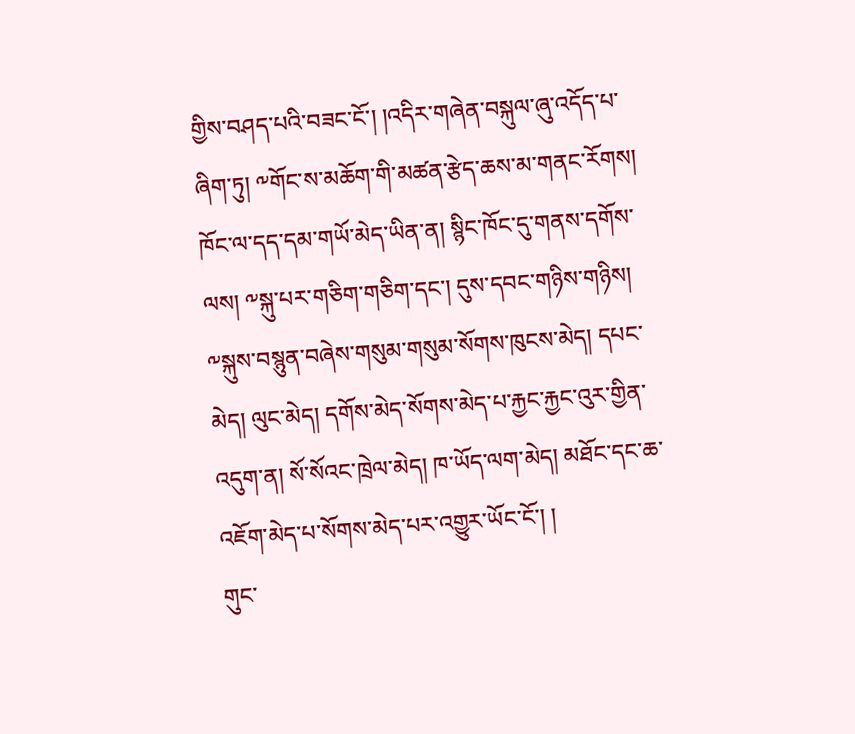གྱིས་བཤད་པའི་བཟང་ངོ་། །འདིར་གཞེན་བསྐུལ་ཞུ་འདོད་པ་ཞིག་ཏུ། ༸གོང་ས་མཆོག་གི་མཚན་རྩེད་ཆས་མ་གནང་རོགས། ཁོང་ལ་དད་དམ་གཡོ་མེད་ཡིན་ན། སྙིང་ཁོང་དུ་གནས་དགོས་ལས། ༸སྐུ་པར་གཅིག་གཅིག་དང་། དུས་དབང་གཉིས་གཉིས། ༸སྐུས་བསྙུན་བཞེས་གསུམ་གསུམ་སོགས་ཁུངས་མེད། དཔང་མེད། ལུང་མེད། དགོས་མེད་སོགས་མེད་པ་རྐྱང་རྐྱང་འུར་གྱིན་འདུག་ན། སོ་སོའང་ཁྲེལ་མེད། ཁ་ཡོད་ལག་མེད། མཐོང་དང་ཆ་འཇོག་མེད་པ་སོགས་མེད་པར་འགྱུར་ཡོང་ངོ་། །
གུང་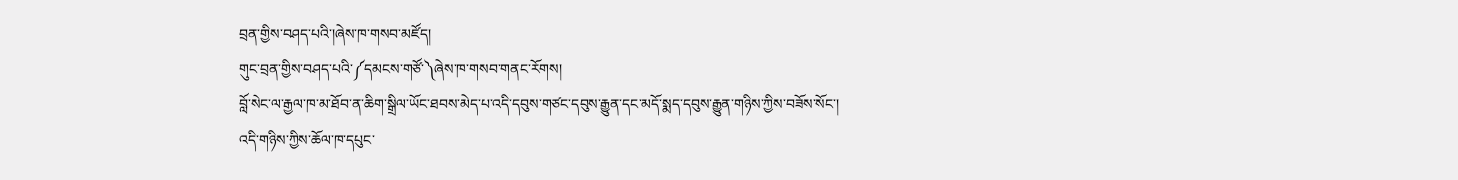བྲན་གྱིས་བཤད་པའི་།ཞེས་ཁ་གསབ་མཛོད།
གུང་བྲན་གྱིས་བཤད་པའི་༼དམངས་གཙོ་༽ཞེས་ཁ་གསབ་གནང་རོགས།
བློ་སེང་ལ་རྒྱལ་ཁ་མ་ཐོབ་ན་ཆིག་སྒྲིལ་ཡོང་ཐབས་མེད་པ་འདི་དབུས་གཙང་དབུས་རྒྱུན་དང་མདོ་སྨད་དབུས་རྒྱུན་གཉིས་ཀྱིས་བཟོས་སོང་། འདི་གཉིས་ཀྱིས་ཆོལ་ཁ་དཔུང་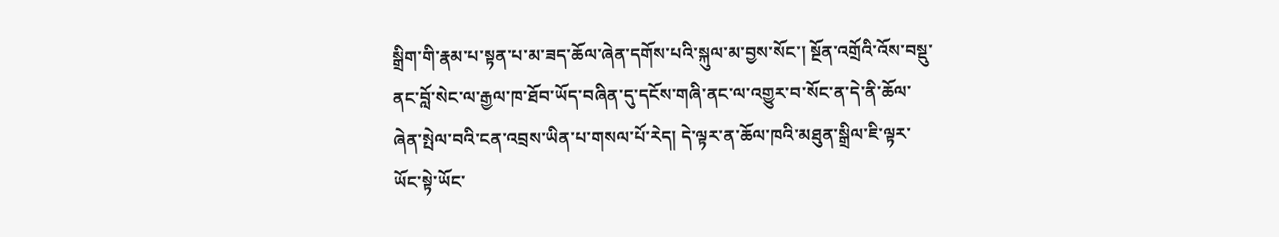སྒྲིག་གི་རྣམ་པ་སྟན་པ་མ་ཟད་ཆོལ་ཞེན་དགོས་པའི་སྐུལ་མ་བྱས་སོང་། སྔོན་འགྲོའི་འོས་བསྡུ་ནང་བློ་སེང་ལ་རྒྱལ་ཁ་ཐོབ་ཡོད་བཞིན་དུ་དངོས་གཞི་ནང་ལ་འགྱུར་བ་སོང་ན་དེ་ནི་ཆོལ་ཞེན་སྤེལ་བའི་ངན་འབྲས་ཡིན་པ་གསལ་པོ་རེད། དེ་ལྟར་ན་ཆོལ་ཁའི་མཐུན་སྒྲིལ་ཇི་ལྟར་ཡོང་སྟེ་ཡོང་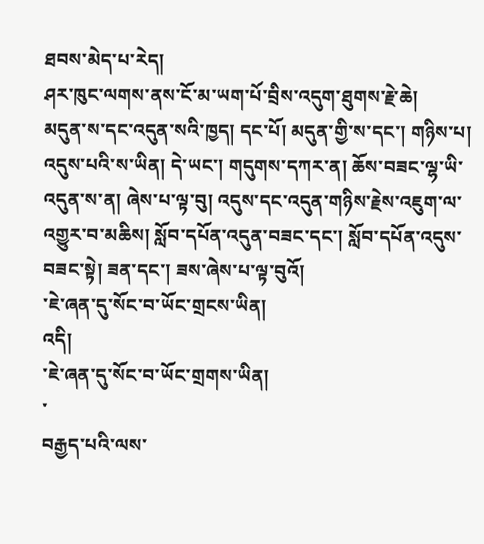ཐབས་མེད་པ་རེད།
ཤར་ཁུང་ལགས་ནས་ངོ་མ་ཡག་པོ་བྲིས་འདུག་ཐུགས་རྗེ་ཆེ།
མདུན་ས་དང་འདུན་སའི་ཁྱད། དང་པོ། མདུན་གྱི་ས་དང་། གཉིས་པ། འདུས་པའི་ས་ཡིན། དེ་ཡང་། གདུགས་དཀར་ན། ཆོས་བཟང་ལྷ་ཡི་འདུན་ས་ན། ཞེས་པ་ལྟ་བུ། འདུས་དང་འདུན་གཉིས་རྗེས་འཇུག་ལ་འགྱུར་བ་མཆིས། སློབ་དཔོན་འདུན་བཟང་དང་། སློབ་དཔོན་འདུས་བཟང་སྟེ། ཟན་དང་། ཟས་ཞེས་པ་ལྟ་བུའོ།
་ཇེ་ཞན་དུ་སོང་བ་ཡོང་གྲངས་ཡིན།
འདི།
་ཇེ་ཞན་དུ་སོང་བ་ཡོང་གྲགས་ཡིན།
་
བརྒྱད་པའི་ལས་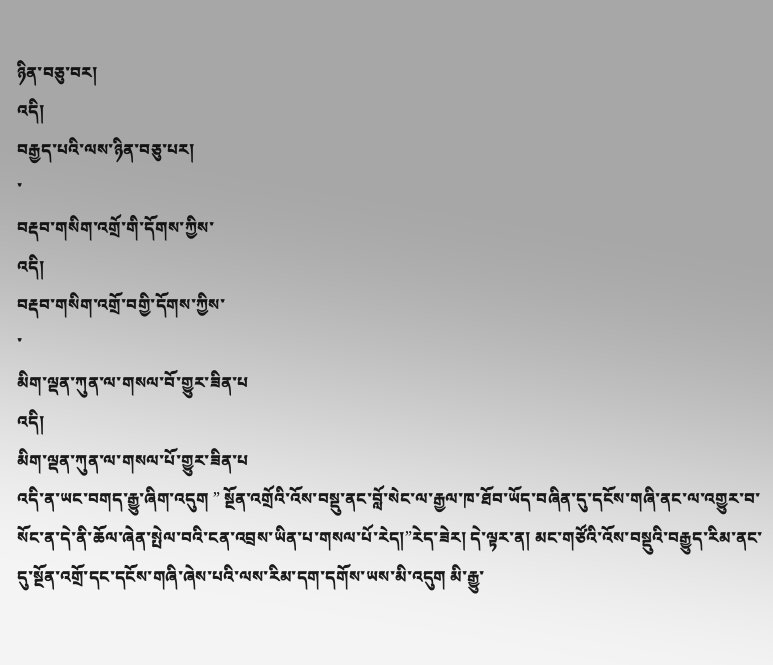ཉིན་བཅུ་བར།
འདི།
བརྒྱད་པའི་ལས་ཉིན་བཅུ་པར།
་
བརྡབ་གསིག་འགྲོ་གི་དོགས་ཀྱིས་
འདི།
བརྡབ་གསིག་འགྲོ་བགྱི་དོགས་ཀྱིས་
་
མིག་ལྡན་ཀུན་ལ་གསལ་བོ་གྱུར་ཟིན་པ
འདི།
མིག་ལྡན་ཀུན་ལ་གསལ་པོ་གྱུར་ཟིན་པ
འདི་ན་ཡང་བགད་རྒྱུ་ཞིག་འདུག ” སྔོན་འགྲོའི་འོས་བསྡུ་ནང་བློ་སེང་ལ་རྒྱལ་ཁ་ཐོབ་ཡོད་བཞིན་དུ་དངོས་གཞི་ནང་ལ་འགྱུར་བ་སོང་ན་དེ་ནི་ཆོལ་ཞེན་སྤེལ་བའི་ངན་འབྲས་ཡིན་པ་གསལ་པོ་རེད།”རེད་ཟེར། དེ་ལྟར་ན། མང་གཙོའི་འོས་བསྡུའི་བརྒྱུད་རིམ་ནང་དུ་སྔོན་འགྲོ་དང་དངོས་གཞི་ཞེས་པའི་ལས་རིམ་དག་དགོས་ཡས་མི་འདུག མི་རྒྱུ་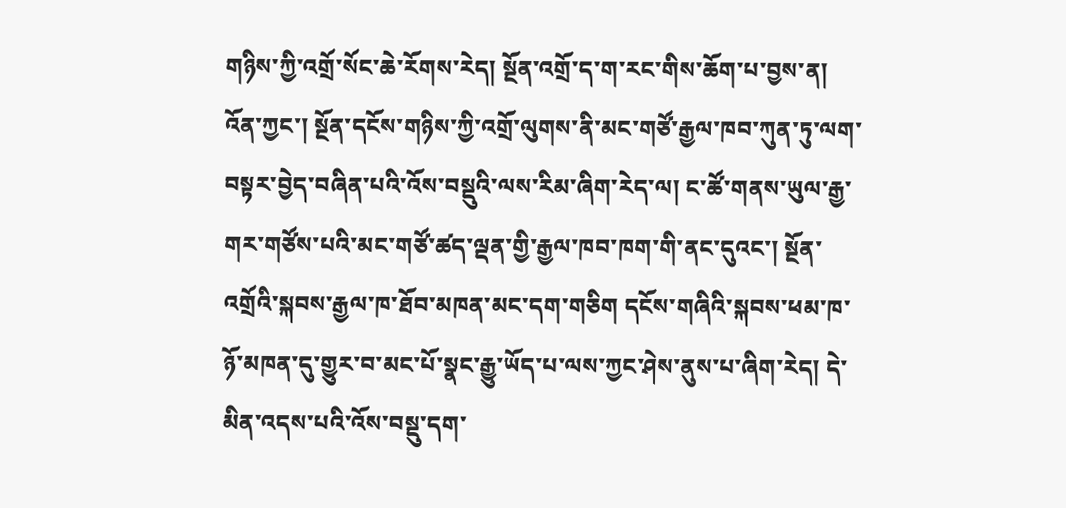གཉིས་ཀྱི་འགྲོ་སོང་ཆེ་རོགས་རེད། སྔོན་འགྲོ་ད་ག་རང་གིས་ཆོག་པ་བྱས་ན། འོན་ཀྱང་། སྔོན་དངོས་གཉིས་ཀྱི་འགྲོ་ལུགས་ནི་མང་གཙོ་རྒྱལ་ཁབ་ཀུན་ཏུ་ལག་བསྟར་བྱེད་བཞིན་པའི་འོས་བསྡུའི་ལས་རིམ་ཞིག་རེད་ལ། ང་ཚོ་གནས་ཡུལ་རྒྱ་གར་གཙོས་པའི་མང་གཙོ་ཚད་ལྡན་གྱི་རྒྱལ་ཁབ་ཁག་གི་ནང་དུའང་། སྔོན་འགྲོའི་སྐབས་རྒྱལ་ཁ་ཐོབ་མཁན་མང་དག་གཅིག དངོས་གཞིའི་སྐབས་ཕམ་ཁ་ཉོ་མཁན་དུ་གྱུར་བ་མང་པོ་སྣང་རྒྱུ་ཡོད་པ་ལས་ཀྱང་ཤེས་ནུས་པ་ཞིག་རེད། དེ་མིན་འདས་པའི་འོས་བསྡུ་དག་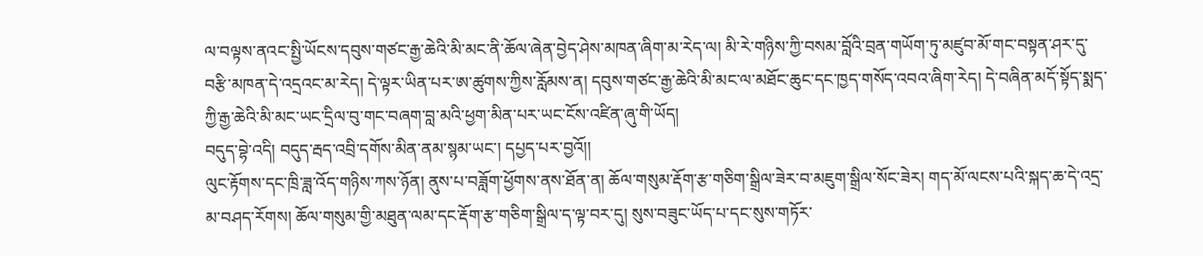ལ་བལྟས་ནའང་སྤྱི་ཡོངས་དབུས་གཙང་རྒྱ་ཆེའི་མི་མང་ནི་ཆོལ་ཞེན་བྱེད་ཤེས་མཁན་ཞིག་མ་རེད་ལ། མི་རེ་གཉིས་ཀྱི་བསམ་བློའི་བྲན་གཡོག་ཏུ་མཛུབ་མོ་གང་བསྟན་ཤར་དུ་བརྩི་མཁན་དེ་འདྲའང་མ་རེད། དེ་ལྟར་ཡིན་པར་ཨ་ཚུགས་ཀྱིས་རློམས་ན། དབུས་གཙང་རྒྱ་ཆེའི་མི་མང་ལ་མཐོང་ཆུང་དང་ཁྱད་གསོད་འབའ་ཞིག་རེད། དེ་བཞིན་མདོ་སྟོད་སྨད་ཀྱི་རྒྱ་ཆེའི་མི་མང་ཡང་དྲིལ་བུ་གང་བཞག་བླ་མའི་ཕྱག་མིན་པར་ཡང་ངོས་འཛིན་ཞུ་གི་ཡོད།
བདུད་བྷེ་འདི། བདུད་རྦད་འབྲི་དགོས་མིན་ནམ་སྙམ་ཡང་། དཔྱད་པར་བྱའོ།།
ལུང་རྟོགས་དང་ཁྲི་ཟླ་འོད་གཉིས་ཀས་ཉོན། ནུས་པ་བཟློག་ཕྱོགས་ནས་ཐོན་ན། ཆོལ་གསུམ་རྡོག་རྩ་གཅིག་སྒྲིལ་ཟེར་བ་མཇུག་སྒྲིལ་སོང་ཟེར། གད་མོ་ལངས་པའི་སྐད་ཆ་དེ་འདྲ་མ་བཤད་རོགས། ཆོལ་གསུམ་གྱི་མཐུན་ལམ་དང་རྡོག་རྩ་གཅིག་སྒྲིལ་ད་ལྟ་བར་དུ། སུས་བཟུང་ཡོད་པ་དང་སུས་གཏོར་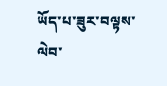ཡོད་པ་ཟུར་བལྟས་ལེབ་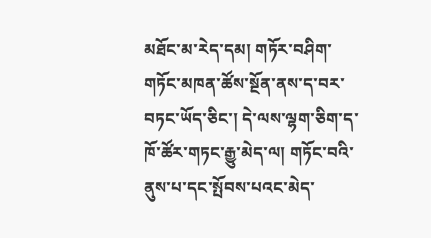མཐོང་མ་རེད་དམ། གཏོར་བཤིག་གཏོང་མཁན་ཚོས་སྔོན་ནས་ད་བར་བཏང་ཡོད་ཅིང་། དེ་ལས་ལྷག་ཅིག་ད་ཁོ་ཚོར་གཏང་རྒྱུ་མེད་ལ། གཏོང་བའི་ནུས་པ་དང་སྤོབས་པའང་མེད་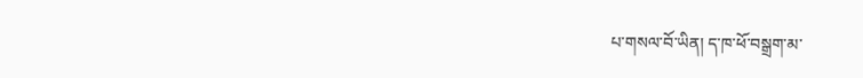པ་གསལ་བོ་ཡིན། ད་ཁ་ཕོ་བསྒྲག་མ་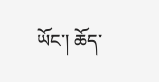ཡོང་། ཆོད་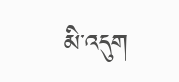མི་འདུག